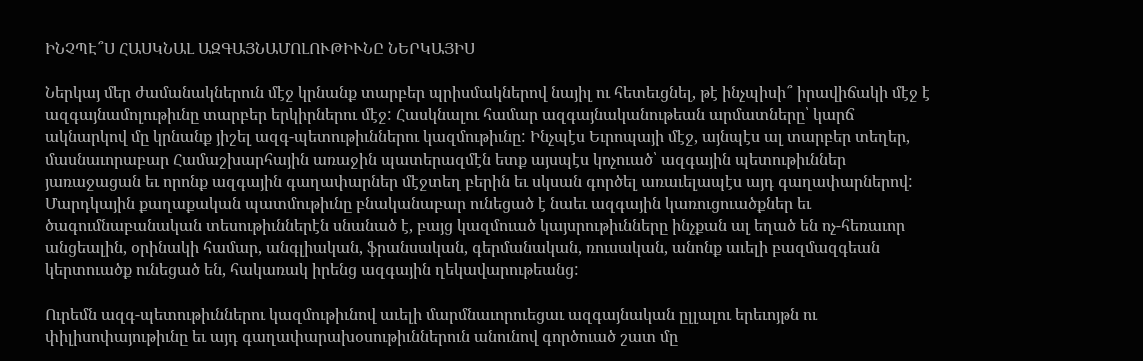ԻՆՉՊԷ՞Ս ՀԱՍԿՆԱԼ ԱԶԳԱՅՆԱՄՈԼՈՒԹԻՒՆԸ ՆԵՐԿԱՅԻՍ

Ներկայ մեր ժամանակներուն մէջ կրնանք տարբեր պրիսմակներով նայիլ ու հետեւցնել, թէ ինչպիսի՞ իրավիճակի մէջ է ազգայնամոլութիւնը տարբեր երկիրներու մէջ: Հասկնալու համար ազգայնականութեան արմատները՝ կարճ ակնարկով մը կրնանք յիշել ազգ-պետութիւններու կազմութիւնը: Ինչպէս Եւրոպայի մէջ, այնպէս ալ տարբեր տեղեր, մասնաւորաբար Համաշխարհային առաջին պատերազմէն ետք այսպէս կոչուած՝ ազգային պետութիւններ յառաջացան եւ որոնք ազգային գաղափարներ մէջտեղ բերին եւ սկսան գործել առաւելապէս այդ գաղափարներով: Մարդկային քաղաքական պատմութիւնը բնականաբար ունեցած է նաեւ ազգային կառուցուածքներ եւ ծագումնաբանական տեսութիւններէն սնանած է, բայց կազմուած կայսրութիւնները ինչքան ալ եղած են ոչ-հեռաւոր անցեալին, օրինակի համար, անգլիական, ֆրանսական, գերմանական, ռուսական, անոնք աւելի բազմազգեան կերտուածք ունեցած են, հակառակ իրենց ազգային ղեկավարութեանց:

Ուրեմն ազգ-պետութիւններու կազմութիւնով աւելի մարմնաւորուեցաւ ազգայնական ըլլալու երեւոյթն ու փիլիսոփայութիւնը եւ այդ գաղափարախօսութիւններուն անունով գործուած շատ մը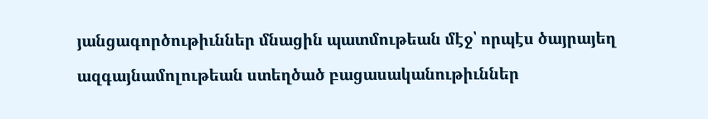յանցագործութիւններ մնացին պատմութեան մէջ՝ որպէս ծայրայեղ ազգայնամոլութեան ստեղծած բացասականութիւններ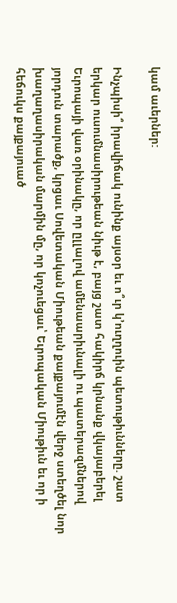կամ աւերներ:

Ինչպիսի՞ իրավիճակ ունինք այսօր եւ ո՞ւր կ՚ուղղուին պետութիւնները. շատ երկար ուսումնասիրութեան նիւթ է, բայց շատ հակիրճ կրնանք վկայաբերել Եւրոպայի վառ օրինակը, որ ըլլալով ամենաարիւնալի ու պատերազմներով յորդուն տարածք, կրցաւ Սովետական Միութեան քայքայումէն վերջ ստեղծել նոր խաղաղասիրական մարմին մը, որ կոչուեցաւ՝ Եւրոպական Միութիւն եւ որ ի հեճուկս քայքայուած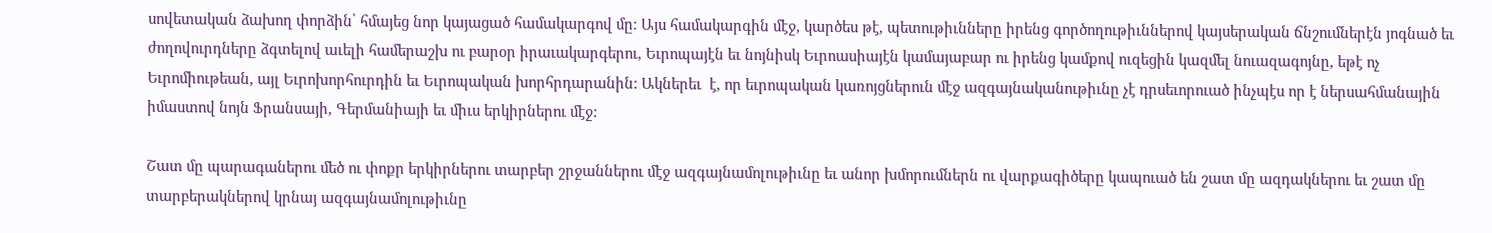սովետական ձախող փորձին՝ հմայեց նոր կայացած համակարգով մը։ Այս համակարգին մէջ, կարծես թէ, պետութիւնները իրենց գործողութիւններով կայսերական ճնշումներէն յոգնած եւ ժողովուրդները ձգտելով աւելի համերաշխ ու բարօր իրաւակարգերու, Եւրոպայէն եւ նոյնիսկ Եւրոասիայէն կամայաբար ու իրենց կամքով ուզեցին կազմել նուազագոյնը, եթէ ոչ Եւրոմիութեան, այլ Եւրոխորհուրդին եւ Եւրոպական խորհրդարանին: Ակներեւ  է, որ եւրոպական կառոյցներուն մէջ ազգայնականութիւնը չէ դրսեւորուած ինչպէս որ է ներսահմանային իմաստով նոյն Ֆրանսայի, Գերմանիայի եւ միւս երկիրներու մէջ:

Շատ մը պարագաներու մեծ ու փոքր երկիրներու տարբեր շրջաններու մէջ ազգայնամոլութիւնը եւ անոր խմորումներն ու վարքագիծերը կապուած են շատ մը ազդակներու եւ շատ մը տարբերակներով կրնայ ազգայնամոլութիւնը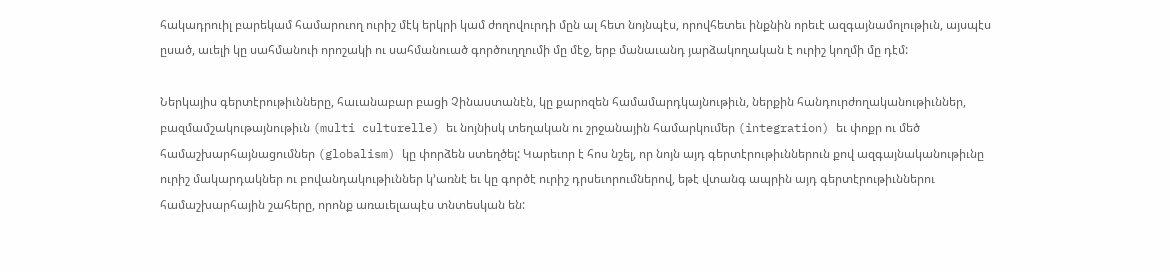հակադրուիլ բարեկամ համարուող ուրիշ մէկ երկրի կամ ժողովուրդի մըն ալ հետ նոյնպէս, որովհետեւ ինքնին որեւէ ազգայնամոլութիւն, այսպէս ըսած, աւելի կը սահմանուի որոշակի ու սահմանուած գործուղղումի մը մէջ, երբ մանաւանդ յարձակողական է ուրիշ կողմի մը դէմ:

Ներկայիս գերտէրութիւնները, հաւանաբար բացի Չինաստանէն, կը քարոզեն համամարդկայնութիւն, ներքին հանդուրժողականութիւններ, բազմամշակութայնութիւն (multi culturelle) եւ նոյնիսկ տեղական ու շրջանային համարկումեր (integration) եւ փոքր ու մեծ համաշխարհայնացումներ (globalism) կը փորձեն ստեղծել: Կարեւոր է հոս նշել, որ նոյն այդ գերտէրութիւններուն քով ազգայնականութիւնը ուրիշ մակարդակներ ու բովանդակութիւններ կ՚առնէ եւ կը գործէ ուրիշ դրսեւորումներով, եթէ վտանգ ապրին այդ գերտէրութիւններու համաշխարհային շահերը, որոնք առաւելապէս տնտեսկան են: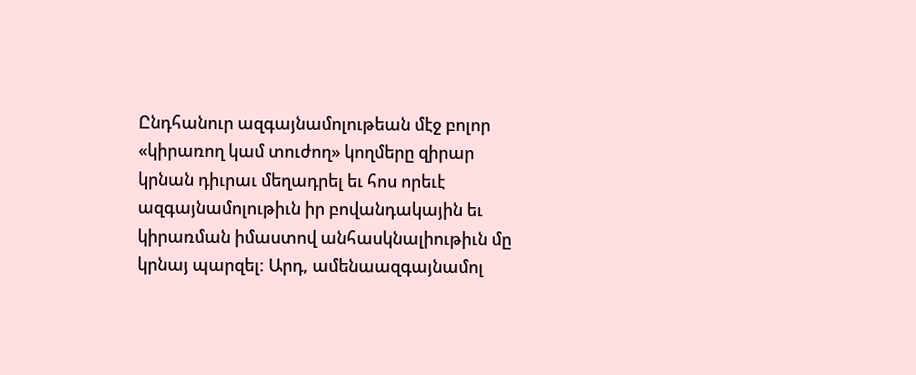Ընդհանուր ազգայնամոլութեան մէջ բոլոր «կիրառող կամ տուժող» կողմերը զիրար կրնան դիւրաւ մեղադրել եւ հոս որեւէ ազգայնամոլութիւն իր բովանդակային եւ կիրառման իմաստով անհասկնալիութիւն մը կրնայ պարզել: Արդ, ամենաազգայնամոլ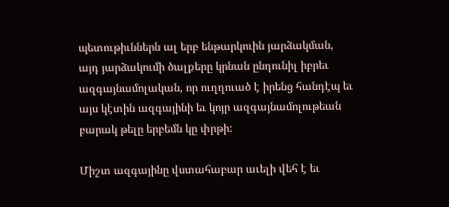պետութիւններն ալ երբ ենթարկուին յարձակման, այդ յարձակումի ծալքերը կրնան ընդունիլ իբրեւ ազգայնամոլական, որ ուղղուած է իրենց հանդէպ եւ այս կէտին ազգայինի եւ կոյր ազգայնամոլութեան բարակ թելը երբեմն կը փրթի:

Միշտ ազգայինը վստահաբար աւելի վեհ է եւ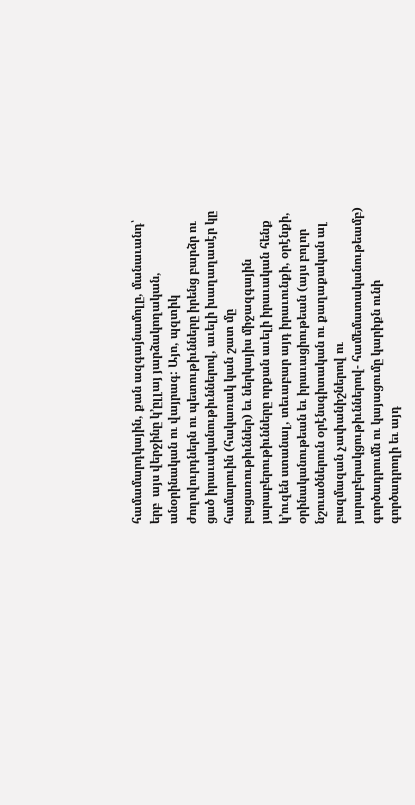համամարդկային, քան ազգայնամոլը, մանաւանդ՝ երբ  այս վերջինը կ՚ըլլայ յարձակողական, անօրինական ու վայրագ: Այո, պզտիկ ժողովուրդներն ու պետութիւնները իրենց բարձր ու ցած իրաւականութիւններով, աւելի խաղաղասէր կը համարուին (հակառակ կան շատ մը բացառութիւններ) եւ ներկայիս միջազգային յարաբերութիւնները որքան աւելի իրաւական հենք կ՚ուզեն ստանալ, տեւաբար այդ իրաւունքի, օրէնքի, օրինականութեան եւ իրաւացիութեան (այս բոլոր նշուածներուն օրէնսգիտական ու քաղաքական ալ բազմազան չափանիշներով ու յարաբերակցութիւններով- համեմատականութեամբ) գործադրումն ու կայացումը կարիքն ունի գործադրողի եւ այդ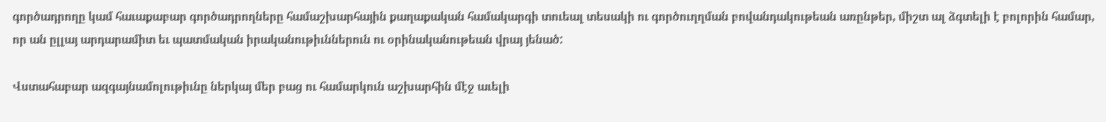գործադրողը կամ հաւաքաբար գործադրողները համաշխարհային քաղաքական համակարգի տուեալ տեսակի ու գործուղղման բովանդակութեան առընթեր, միշտ ալ ձգտելի է բոլորին համար, որ ան ըլլայ արդարամիտ եւ պատմական իրականութիւններուն ու օրինականութեան վրայ յենած:

Վստահաբար ազգայնամոլութիւնը ներկայ մեր բաց ու համարկուն աշխարհին մէջ աւելի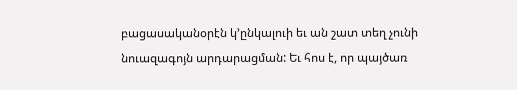բացասականօրէն կ՚ընկալուի եւ ան շատ տեղ չունի նուազագոյն արդարացման: Եւ հոս է, որ պայծառ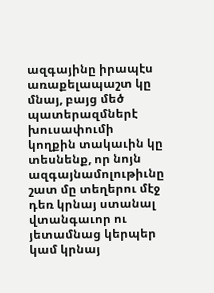ազգայինը իրապէս առաքելապաշտ կը  մնայ, բայց մեծ պատերազմներէ խուսափումի կողքին տակաւին կը տեսնենք, որ նոյն ազգայնամոլութիւնը շատ մը տեղերու մէջ դեռ կրնայ ստանալ վտանգաւոր ու յետամնաց կերպեր կամ կրնայ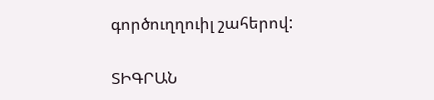գործուղղուիլ շահերով:

ՏԻԳՐԱՆ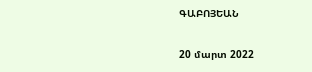ԳԱԲՈՅԵԱՆ

20 մարտ 2022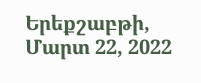Երեքշաբթի, Մարտ 22, 2022